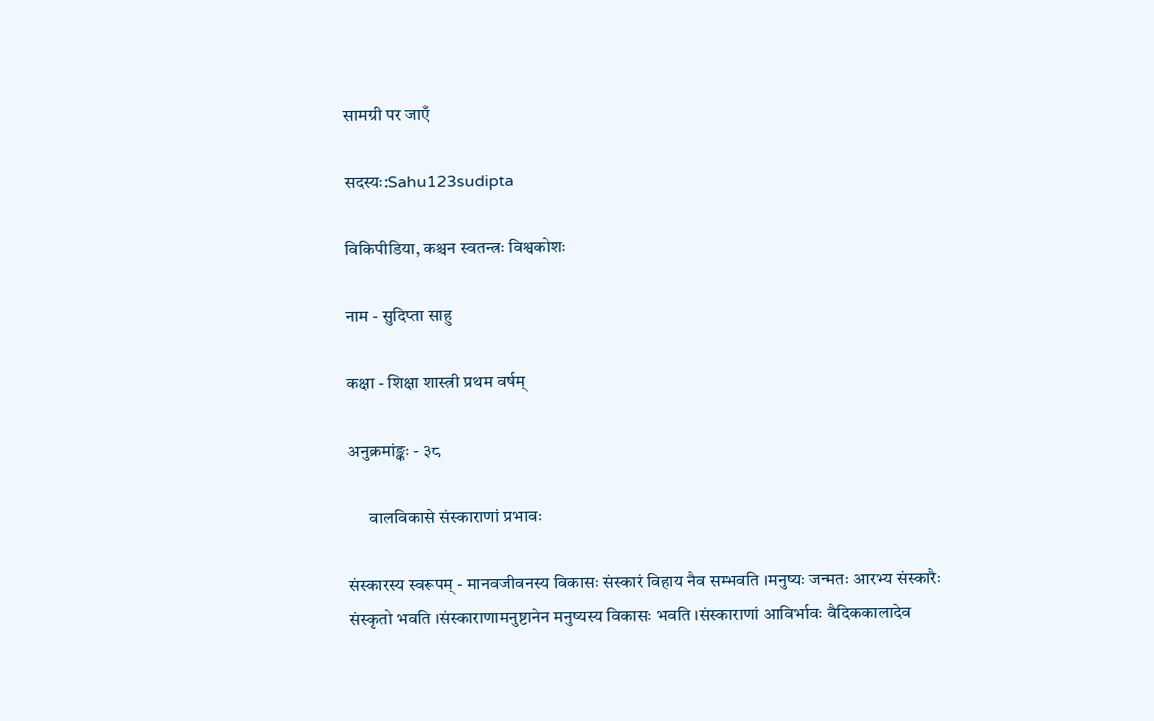सामग्री पर जाएँ

सदस्यः:Sahu123sudipta

विकिपीडिया, कश्चन स्वतन्त्रः विश्वकोशः

नाम - सुदिप्ता साहु

कक्षा - शिक्षा शास्त्री प्रथम वर्षम्

अनुक्रमांङ्कः - ३८

      वालविकासे संस्काराणां प्रभावः

संस्कारस्य स्वरूपम् - मानवजीवनस्य विकासः संस्कारं विहाय नैव सम्भवति ।मनुष्यः जन्मतः आरभ्य संस्कारैः संस्कृतो भवति ।संस्काराणामनुष्टानेन मनुष्यस्य विकासः भवति ।संस्काराणां आविर्भावः वैदिककालादेव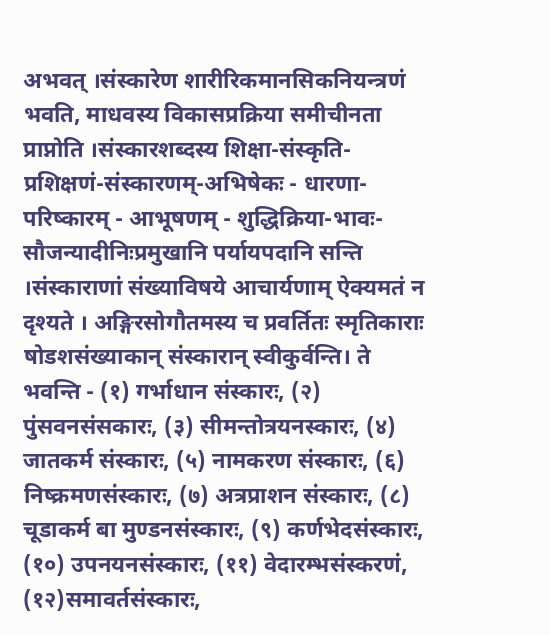अभवत् ।संस्कारेण शारीरिकमानसिकनियन्त्रणं भवति, माधवस्य विकासप्रक्रिया समीचीनता प्राप्नोति ।संस्कारशब्दस्य शिक्षा-संस्कृति-प्रशिक्षणं-संस्कारणम्-अभिषेकः - धारणा-परिष्कारम् - आभूषणम् - शुद्धिक्रिया-भावः-सौजन्यादीनिःप्रमुखानि पर्यायपदानि सन्ति ।संस्काराणां संख्याविषये आचार्यणाम् ऐक्यमतं न दृश्यते । अङ्गिरसोगौतमस्य च प्रवर्तितः स्मृतिकाराः षोडशसंख्याकान् संस्कारान् स्वीकुर्वन्ति। ते भवन्ति - (१) गर्भाधान संस्कारः, (२) पुंसवनसंसकारः, (३) सीमन्तोत्रयनस्कारः, (४) जातकर्म संस्कारः, (५) नामकरण संस्कारः, (६) निष्क्रमणसंस्कारः, (७) अत्रप्राशन संस्कारः, (८) चूडाकर्म बा मुण्डनसंस्कारः, (९) कर्णभेदसंस्कारः, (१०) उपनयनसंस्कारः, (११) वेदारम्भसंस्करणं, (१२)समावर्तसंस्कारः,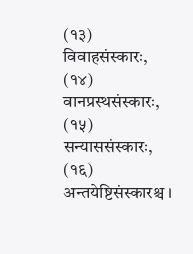(१३) विवाहसंस्कारः, (१४) वानप्रस्थसंस्कारः, (१५) सन्याससंस्कारः, (१६) अन्तयेष्टिसंस्कारश्च ।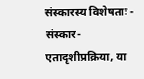संस्कारस्य विशेषताः - संस्कार-एतादृशीप्रक्रिया, या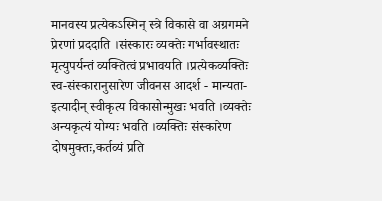मानवस्य प्रत्येकऽस्मिन् स्त्रे विकासे वा अग्रगमने प्रेरणां प्रददाति ।संस्कारः व्यक्तेः गर्भावस्थातः मृत्युपर्यन्तं व्यक्तित्वं प्रभावयति ।प्रत्येकव्यक्तिः स्व-संस्कारानुसारेण जीवनस आदर्श - मान्यता-इत्यादीन् स्वीकृत्य विकासोन्मुखः भवति ।व्यक्तेः अन्यकृत्यं योग्यः भवति ।व्यक्तिः संस्कारेण दोषमुक्तः,कर्तव्यं प्रति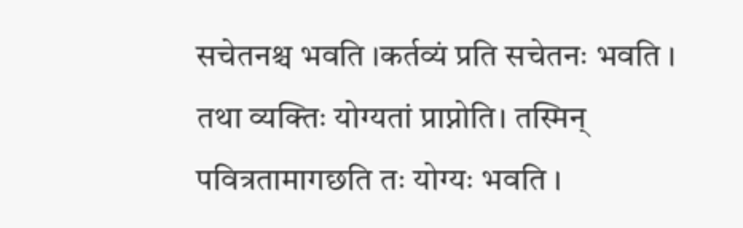सचेतनश्च भवति ।कर्तव्यं प्रति सचेतनः भवति । तथा व्यक्तिः योग्यतां प्राप्नोति। तस्मिन् पवित्रतामागछति तः योग्यः भवति ।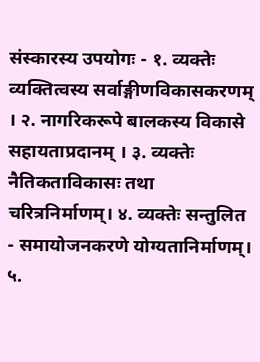संस्कारस्य उपयोगः - १. व्यक्तेः व्यक्तित्वस्य सर्वाङ्गीणविकासकरणम् । २. नागरिकरूपे बालकस्य विकासे सहायताप्रदानम् । ३. व्यक्तेः नैतिकताविकासः तथा चरित्रनिर्माणम्। ४. व्यक्तेः सन्तुलित - समायोजनकरणे योग्यतानिर्माणम्। ५.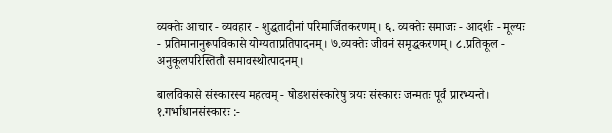व्यक्तेः आचार - व्यवहार - शुद्धतादीनां परिमार्जितकरणम्। ६. व्यक्तेः समाजः - आदर्शः - मूल्यः - प्रतिमानानुरूपविकासे योग्यताप्रतिपादनम्। ७.व्यक्तेः जीवनं समृद्धकरणम्। ८.प्रतिकूल - अनुकूलपरिस्तितौ समावस्थोत्पादनम्।

बालविकासे संस्कारस्य महत्वम् - षोडशसंस्कारेषु त्रयः संस्कारः जन्मतः पूर्वं प्रारभ्यन्ते। १.गर्भाधानसंस्कारः :-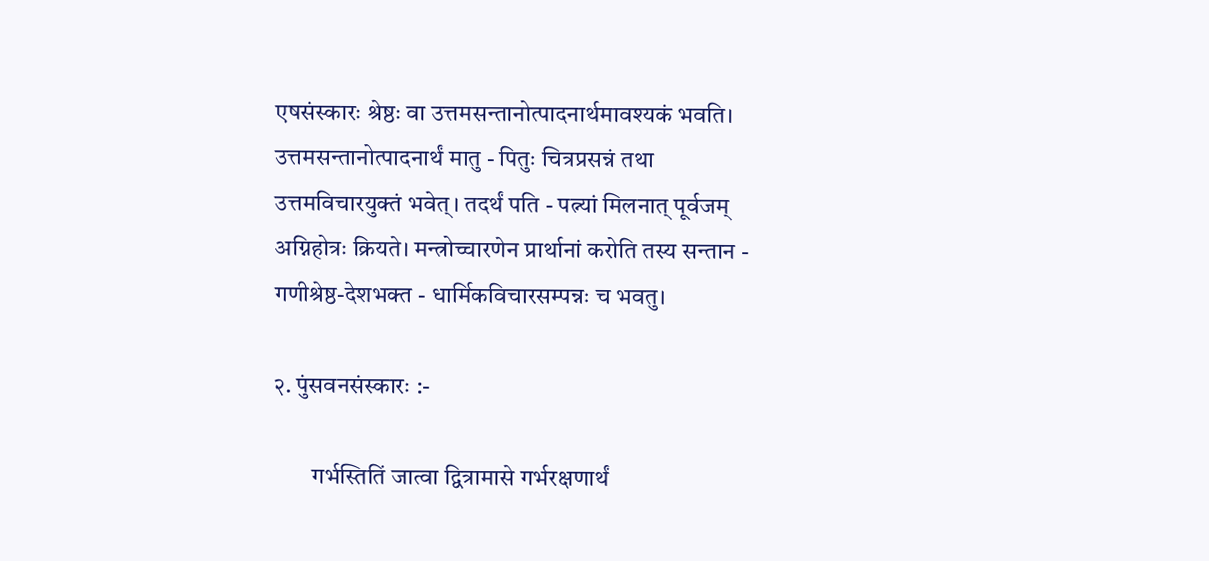एषसंस्कारः श्रेष्ठः वा उत्तमसन्तानोत्पादनार्थमावश्यकं भवति। उत्तमसन्तानोत्पादनार्थं मातु - पितुः चित्रप्रसन्नं तथा उत्तमविचारयुक्तं भवेत्। तदर्थं पति - पत्न्यां मिलनात् पूर्वजम् अग्निहोत्रः क्रियते। मन्त्रोच्चारणेन प्रार्थानां करोति तस्य सन्तान - गणीश्रेष्ठ-देशभक्त - धार्मिकविचारसम्पन्नः च भवतु।

२. पुंसवनसंस्कारः :-

        गर्भस्तितिं जात्वा द्वित्रामासे गर्भरक्षणार्थं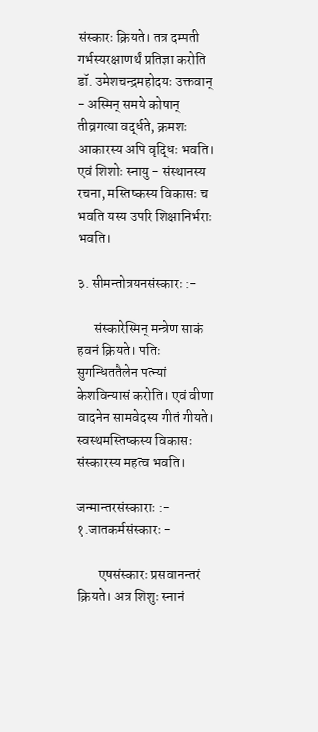संस्कारः क्रियते। तत्र दम्पती गर्भस्यरक्षाणर्थं प्रतिज्ञा करोति डॉ. उमेशचन्द्रमहोदयः उक्तवान् - अस्मिन् समये कोषान् तीव्रगत्या वर्द्धते, क्रमशः आकारस्य अपि वृद्धिः भवति। एवं शिशोः स्नायु - संस्थानस्य रचना, मस्तिष्कस्य विकासः च भवति यस्य उपरि शिक्षानिर्भराः भवति।

३. सीमन्तोत्रयनसंस्कारः :-

      संस्कारेस्मिन् मन्त्रेण साकं हवनं क्रियते। पतिः सुगन्धिततैलेन पत्न्यां केशविन्यासं करोति। एवं वीणा वादनेन सामवेदस्य गीतं गीयते। स्वस्थमस्तिष्कस्य विकासः संस्कारस्य महत्व भवति।

जन्मान्तरसंस्काराः :- १.जातकर्मसंस्कारः -

        एषसंस्कारः प्रसवानन्तरं क्रियते। अत्र शिशुः स्नानं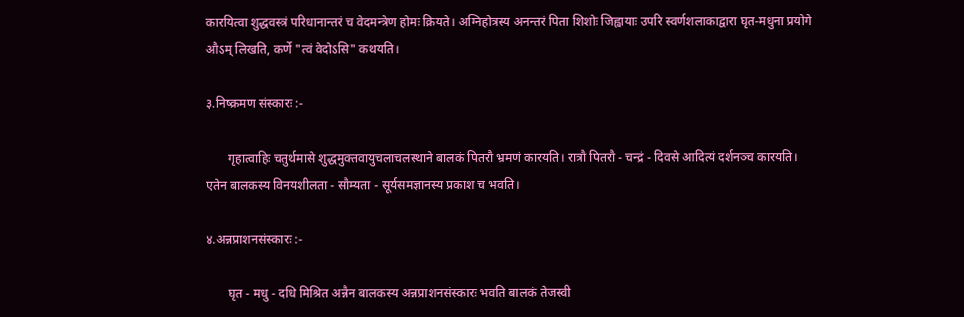कारयित्वा शुद्धवस्त्रं परिधानान्तरं च वेदमन्त्रेण होमः क्रियते। अग्निहोत्रस्य अनन्तरं पिता शिशोः जिह्वायाः उपरि स्वर्णशलाकाद्वारा घृत-मधुना प्रयोगे औऽम् लिखति, कर्णे "त्वं वेदोऽसि" कथयति।

३.निष्क्रमण संस्कारः :-

       गृहात्वाहिः चतुर्थमासे शुद्धमुक्तवायुचलाचलस्थाने बालकं पितरौ भ्रमणं कारयति। रात्रौ पितरौ - चन्द्रं - दिवसे आदित्यं दर्शनञ्च कारयति। एतेन बालकस्य विनयशीलता - सौम्यता - सूर्यसमज्ञानस्य प्रकाश च भवति।

४.अन्नप्राशनसंस्कारः :-

       घृत - मधु - दधि मिश्रित अन्नैन बालकस्य अन्नप्राशनसंस्कारः भवति बालकं तेजस्वी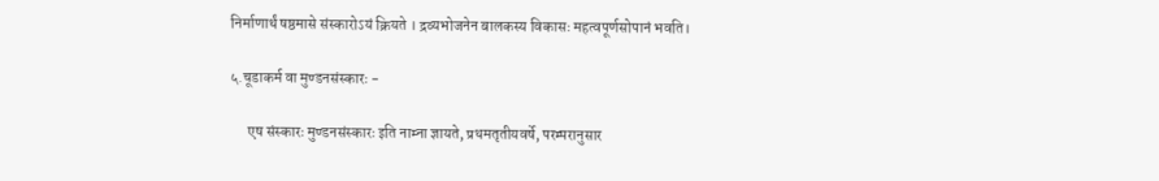निर्माणार्थं षष्ठमासे संस्कारोऽयं क्रियते । द्रव्यभोजनेन बालकस्य विकासः महत्वपूर्णसोपानं भवति।

५.चूडाकर्म वा मुण्डनसंस्कारः -

      एष संस्कारः मुण्डनसंस्कारः इति नाम्ना ज्ञायते, प्रथमतृतीयवर्षे, परम्परानुसार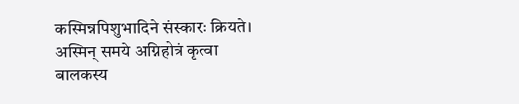कस्मिन्नपिशुभादिने संस्कारः क्रियते। अस्मिन् समये अग्निहोत्रं कृत्वा बालकस्य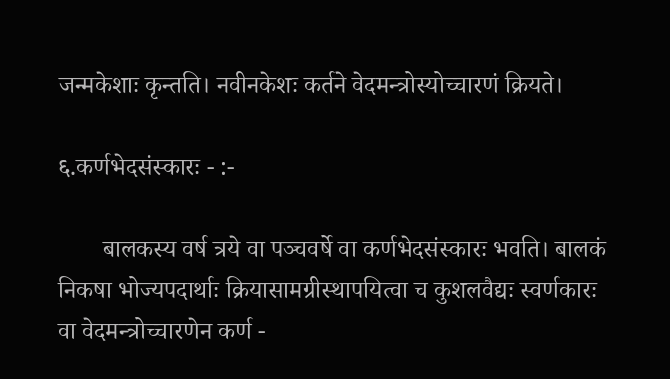जन्मकेशाः कृन्तति। नवीनकेशः कर्तने वेदमन्त्रोस्योच्चारणं क्रियते।

६.कर्णभेदसंस्कारः - :-

       बालकस्य वर्ष त्रये वा पञ्चवर्षे वा कर्णभेदसंस्कारः भवति। बालकं निकषा भोज्यपदार्थाः क्रियासामग्रीस्थापयित्वा च कुशलवैद्यः स्वर्णकारः वा वेदमन्त्रोच्चारणेन कर्ण -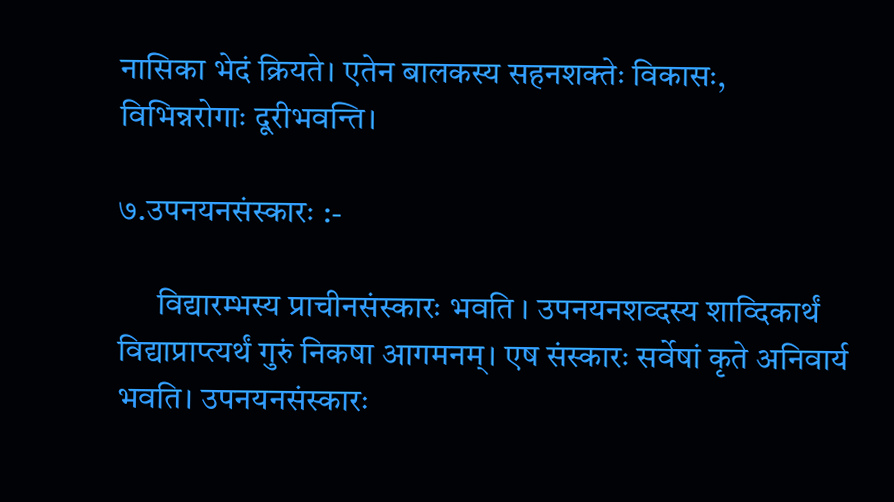नासिका भेदं क्रियते। एतेन बालकस्य सहनशक्तेः विकासः, विभिन्नरोगाः दूरीभवन्ति।

७.उपनयनसंस्कारः :-

      विद्यारम्भस्य प्राचीनसंस्कारः भवति । उपनयनशव्दस्य शाव्दिकार्थं विद्याप्राप्त्यर्थं गुरुं निकषा आगमनम्। एष संस्कारः सर्वेषां कृते अनिवार्य भवति। उपनयनसंस्कारः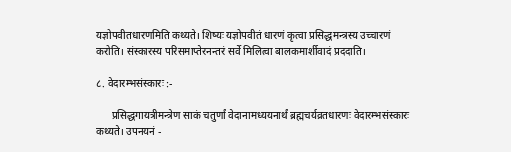यज्ञोपवीतधारणमिति कथ्यते। शिष्यः यज्ञोपवीतं धारणं कृत्वा प्रसिद्धमन्त्रस्य उच्चारणं करोति। संस्कारस्य परिसमाप्तेरनन्तरं सर्वे मिलित्वा बालकमार्शीवादं प्रददाति।

८. वेदारम्भसंस्कारः :-

      प्रसिद्धगायत्रीमन्त्रेण साकं चतुर्णां वेदानामध्ययनार्थं ब्रह्मचर्यव्रतधारणः वेदारम्भसंस्कारः कथ्यते। उपनयनं -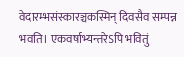वेदारम्भसंस्कारञ्चकस्मिन् दिवसैव सम्पन्न भवति। एकवर्षाभ्यन्तरेऽपि भवितुं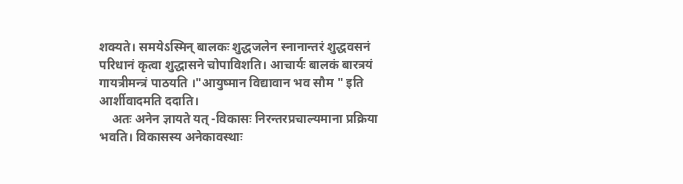शक्यते। समयेऽस्मिन् बालकः शुद्धजलेन स्नानान्तरं शुद्धवसनं परिधानं कृत्वा शुद्धासने चोपाविशति। आचार्यः बालकं बारत्रयं गायत्रीमन्त्रं पाठयति ।"आयुष्मान विद्यावान भव सौम " इति आर्शीवादमति ददाति।
    अतः अनेन ज्ञायते यत् -विकासः निरन्तरप्रचाल्यमाना प्रक्रिया भवति। विकासस्य अनेकावस्थाः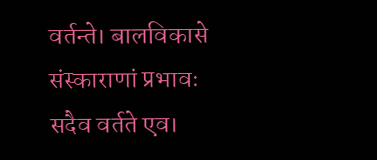वर्तन्ते। बालविकासे संस्काराणां प्रभावः सदैव वर्तते एव।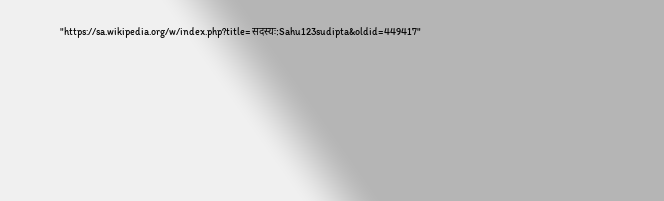"https://sa.wikipedia.org/w/index.php?title=सदस्यः:Sahu123sudipta&oldid=449417"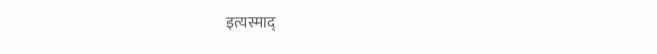इत्यस्माद्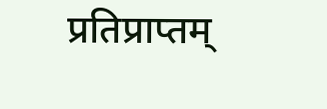प्रतिप्राप्तम्